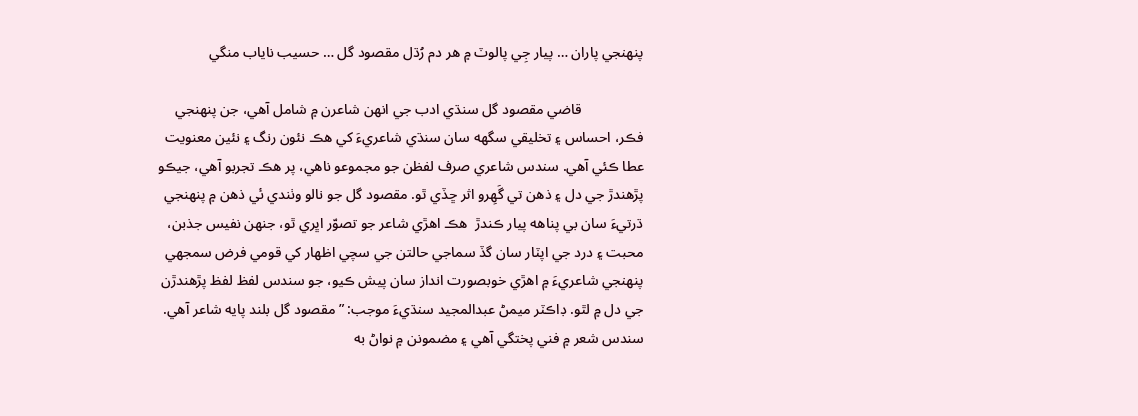پنھنجي پاران … پيار جِي پالوٽ ۾ هر دم رُڌل مقصود گل … حسيب ناياب منگي

                 قاضي مقصود گل سنڌي ادب جي انهن شاعرن ۾ شامل آهي، جن پنھنجي فڪر، احساس ۽ تخليقي سگهه سان سنڌي شاعريءَ کي هڪ نئون رنگ ۽ نئين معنويت عطا ڪئي آهي. سندس شاعري صرف لفظن جو مجموعو ناهي، پر هڪ تجربو آهي، جيڪو پڙهندڙ جي دل ۽ ذهن تي گَھِرو اثر ڇڏي ٿو. مقصود گل جو نالو وٺندي ئي ذهن ۾ پنھنجي ڌرتيءَ سان بي پناھه پيار ڪندڙ  هڪ اهڙي شاعر جو تصوّر اڀري ٿو، جنھن نفيس جذبن، محبت ۽ درد جي اپٽار سان گڏ سماجي حالتن جي سچي اظھار کي قومي فرض سمجهي پنھنجي شاعريءَ ۾ اھڙي خوبصورت انداز سان پيش ڪيو، جو سندس لفظ لفظ پڙھندڙن جي دل ۾ لٿو. ڊاڪٽر ميمڻ عبدالمجيد سنڌيءَ موجب: ”مقصود گل بلند پايه شاعر آهي. سندس شعر ۾ فني پختگي آهي ۽ مضمونن ۾ نواڻ به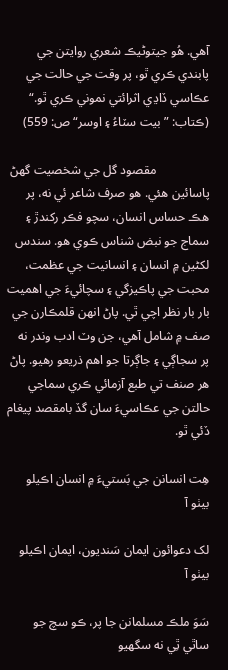آهي. هُو جيتوڻيڪ شعري روايتن جي پابندي ڪري ٿو، پر وقت جي حالت جي عڪاسي ڏاڍي اثرائتي نموني ڪري ٿو.“ (ڪتاب: ”بيت سٽاءُ ۽ اوسر“ ص: 559)

                 مقصود گل جي شخصيت گهڻ پاسائين هئي. هو صرف شاعر ئي نه، پر هڪ حساس انسان، سچو فڪر رکندڙ ۽ سماج جو نبض شناس ڪوي هو. سندس لکڻين ۾ انسان ۽ انسانيت جي عظمت، محبت جي پاڪيزگي ۽ سچائيءَ جي اهميت بار بار نظر اچي ٿي. پاڻ انهن قلمڪارن جي صف ۾ شامل آهي، جن وٽ ادب وندر نه پر سجاڳي ۽ جاڳرتا جو اهم ذريعو رهيو. پاڻ هر صنف تي طبع آزمائي ڪري سماجي حالتن جي عڪاسيءَ سان گڏ بامقصد پيغام ڏئي ٿو.

هِت انسانن جي بَستيءَ ۾ انسان اڪيلو بيٺو آ

لک دعوائون ايمان سَنديون، ايمان اڪيلو بيٺو آ

سَوَ ملڪ مسلمانن جا پر، ڪو سچ جو ساٿي ٿِي نه سگهيو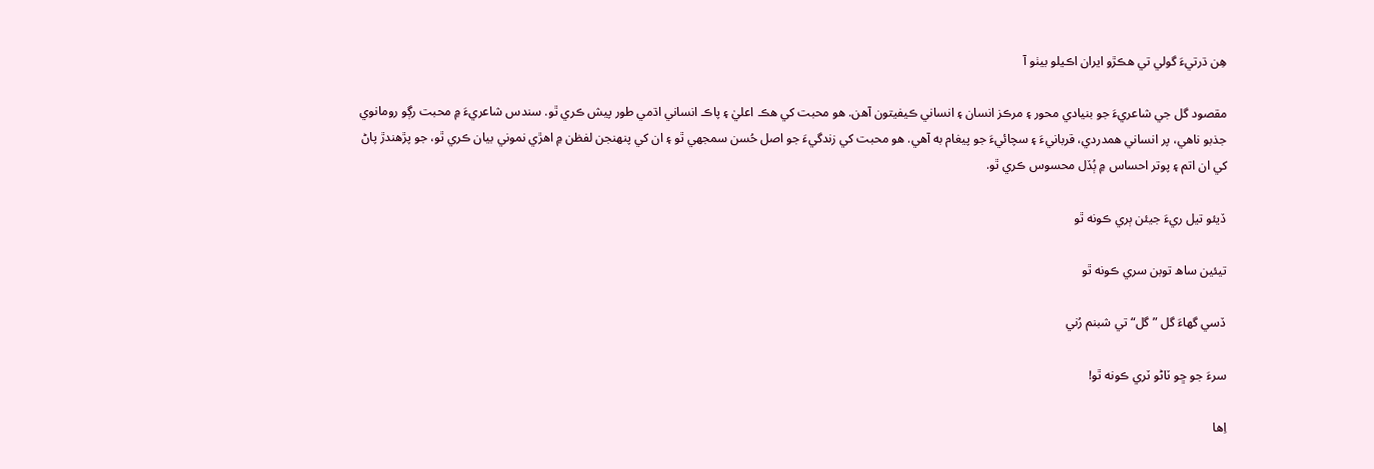هِن ڌرتيءَ گولي تي هڪڙو ايران اڪيلو بيٺو آ

مقصود گل جي شاعريءَ جو بنيادي محور ۽ مرڪز انسان ۽ انساني ڪيفيتون آهن. هو محبت کي هڪ اعليٰ ۽ پاڪ انساني اڌمي طور پيش ڪري ٿو. سندس شاعريءَ ۾ محبت رڳو رومانوي جذبو ناهي، پر انساني همدردي، قربانيءَ ۽ سچائيءَ جو پيغام به آهي. هو محبت کي زندگيءَ جو اصل حُسن سمجهي ٿو ۽ ان کي پنھنجن لفظن ۾ اهڙي نموني بيان ڪري ٿو، جو پڙهندڙ پاڻ کي ان اتم ۽ پوتر احساس ۾ ٻُڏل محسوس ڪري ٿو.

ڏيئو تيل ريءَ جيئن ٻري ڪونه ٿو

تيئين ساھ توبن سري ڪونه ٿو

ڏسي گهاءَ گل ”گل“ تي شبنم رُني

سرءَ جو ڇو ٽاڻو ٽري ڪونه ٿو!

اِها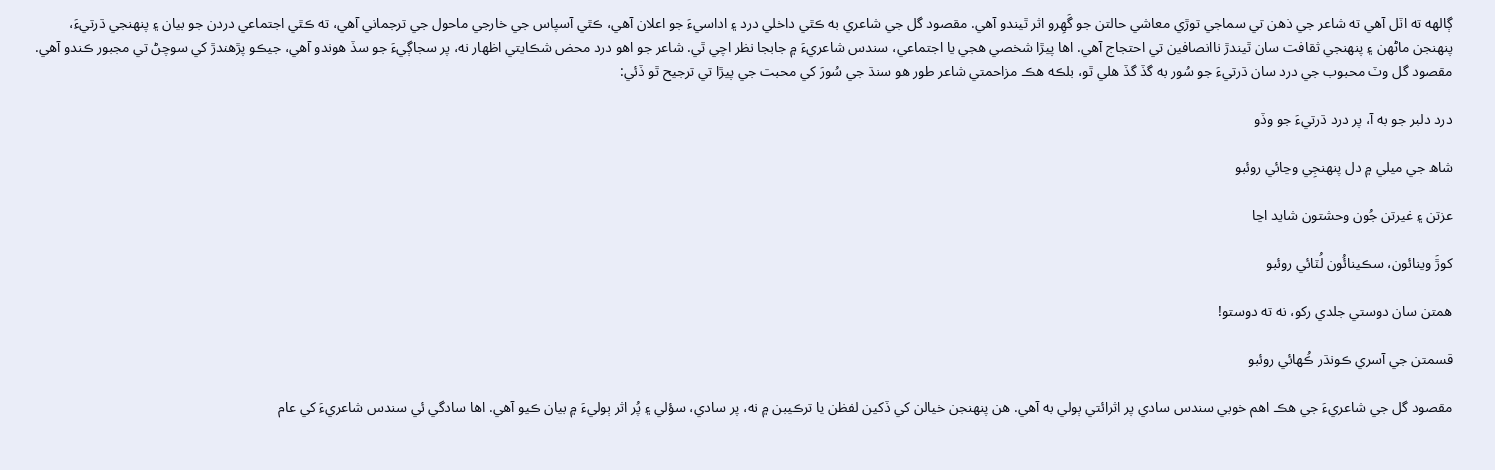ڳالهه ته اٽل آهي ته شاعر جي ذهن تي سماجي توڙي معاشي حالتن جو گَھِرو اثر ٿيندو آهي. مقصود گل جي شاعري به ڪٿي داخلي درد ۽ اداسيءَ جو اعلان آهي، ڪٿي آسپاس جي خارجي ماحول جي ترجماني آهي، ته ڪٿي اجتماعي دردن جو بيان ۽ پنھنجي ڌرتيءَ، پنھنجن ماڻهن ۽ پنهنجي ثقافت سان ٿيندڙ ناانصافين تي احتجاج آهي. اها پيڙا شخصي هجي يا اجتماعي، سندس شاعريءَ ۾ جابجا نظر اچي ٿي. شاعر جو اهو درد محض شڪايتي اظھار نه، پر سجاڳيءَ جو سڏ هوندو آهي، جيڪو پڙهندڙ کي سوچڻ تي مجبور ڪندو آهي. مقصود گل وٽ محبوب جي درد سان ڌرتيءَ جو سُور به گڏ گڏ هلي ٿو، بلڪه هڪ مزاحمتي شاعر طور هو سنڌ جي سُورَ کي محبت جي پيڙا تي ترجيح ٿو ڏئي:

درد دلبر جو به آ، پر درد ڌرتيءَ جو وڏو

شاھ جي ميلي ۾ دل پنھنجِي وڃائي روئبو

عزتن ۽ غيرتن جُون وحشتون شايد اڃا

کوڙَ وينائون، سڪينائُون لُٽائي روئبو

همتن سان دوستي جلدي رکو، نه ته دوستو!

قسمتن جي آسري ڪونڌر ڪُھائي روئبو

مقصود گل جي شاعريءَ جي هڪ اهم خوبي سندس سادي پر اثرائتي ٻولي به آهي. هن پنھنجن خيالن کي ڏکين لفظن يا ترڪيبن ۾ نه، پر سادي، سؤلي ۽ پُر اثر ٻوليءَ ۾ بيان ڪيو آهي. اها سادگي ئي سندس شاعريءَ کي عام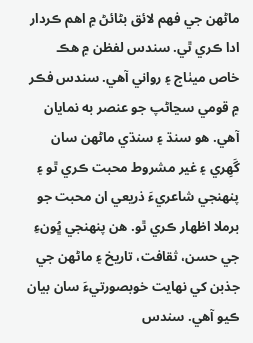ماڻهن جي فھم لائق بڻائڻ ۾ اهم ڪردار ادا ڪري ٿي. سندس لفظن ۾ هڪ خاص ميٺاج ۽ رواني آهي. سندس فڪر ۾ قومي سڃاڻپ جو عنصر به نمايان آهي. هو سنڌ ۽ سنڌي ماڻهن سان گَھِري ۽ غير مشروط محبت ڪري ٿو ۽ پنھنجي شاعريءَ ذريعي ان محبت جو برملا اظھار ڪري ٿو. هن پنھنجي ڀُونءِ جي حسن، ثقافت، تاريخ ۽ ماڻهن جي جذبن کي نھايت خوبصورتيءَ سان بيان ڪيو آهي. سندس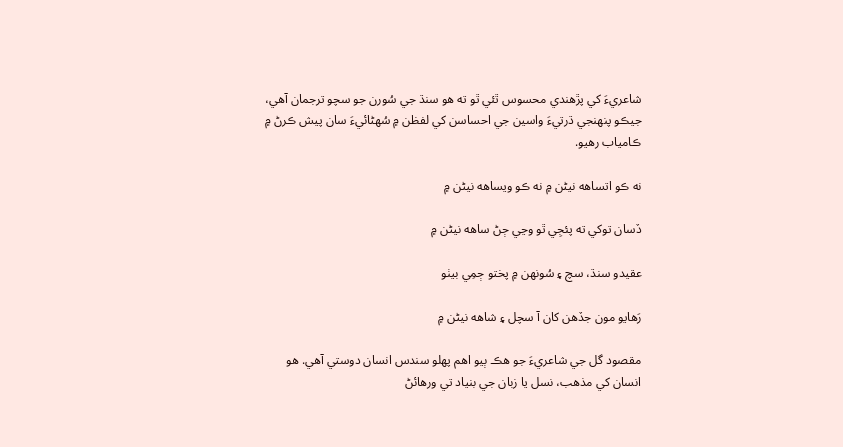شاعريءَ کي پڙهندي محسوس ٿئي ٿو ته هو سنڌ جي سُورن جو سچو ترجمان آهي، جيڪو پنھنجي ڌرتيءَ واسين جي احساسن کي لفظن ۾ سُھڻائيءَ سان پيش ڪرڻ ۾ ڪامياب رھيو.

نه ڪو اتساھه نيڻن ۾ نه ڪو ويساھه نيڻن ۾

ڏسان توکي ته پئجِي ٿو وڃي ڄڻ ساھه نيڻن ۾

عقيدو سنڌ، سچ ۽ سُونھن ۾ پختو ڄمِي بيٺو

رَهايو مون جڏهن کان آ سچل ۽ شاھه نيڻن ۾

مقصود گل جي شاعريءَ جو هڪ ٻيو اهم پھلو سندس انسان دوستي آهي. هو انسان کي مذهب، نسل يا زبان جي بنياد تي ورهائڻ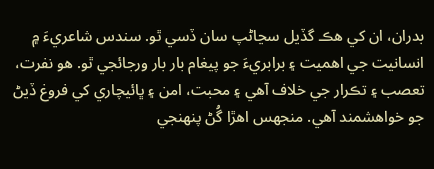بدران، ان کي هڪ گڏيل سڃاڻپ سان ڏسي ٿو. سندس شاعريءَ ۾ انسانيت جي اهميت ۽ برابريءَ جو پيغام بار بار ورجائجي ٿو. هو نفرت، تعصب ۽ تڪرار جي خلاف آهي ۽ محبت، امن ۽ ڀائيچاري کي فروغ ڏيڻ جو خواهشمند آهي. منجهس اهڙا گُڻ پنهنجي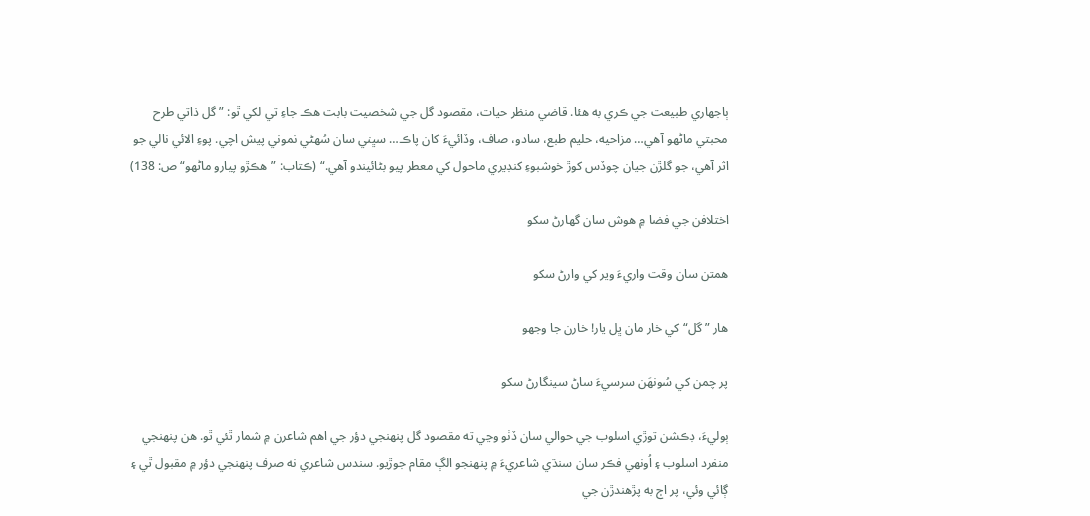ٻاجهاري طبيعت جي ڪري به هئا. قاضي منظر حيات، مقصود گل جي شخصيت بابت هڪ جاءِ تي لکي ٿو: ”گل ذاتي طرح محبتي ماڻهو آهي… مزاحيه، حليم طبع، سادو، صاف، وڏائيءَ کان پاڪ… سڀني سان سُھڻي نموني پيش اچي. پوءِ الائي نالي جو اثر آهي، جو گلڙن جيان چوڏس کوڙ خوشبوءِ کنڊيري ماحول کي معطر پيو بڻائيندو آهي.“ (ڪتاب: ”هڪڙو پيارو ماڻهو“ ص: 138)

اختلافن جي فضا ۾ هوش سان گهارڻ سکو

همتن سان وقت واريءَ وير کي وارڻ سکو

هار ”گل“ کي خار مان ڀل يار! خارن جا وجهو

پر چمن کي سُونھَن سرسيءَ ساڻ سينگارڻ سکو

ٻوليءَ، ڊڪشن توڙي اسلوب جي حوالي سان ڏٺو وڃي ته مقصود گل پنھنجي دؤر جي اهم شاعرن ۾ شمار ٿئي ٿو. هن پنھنجي منفرد اسلوب ۽ اُونهي فڪر سان سنڌي شاعريءَ ۾ پنھنجو الڳ مقام جوڙيو. سندس شاعري نه صرف پنهنجي دؤر ۾ مقبول ٿي ۽ ڳائي وئي، پر اڄ به پڙهندڙن جي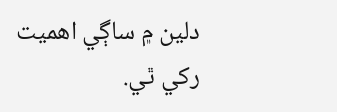دلين ۾ ساڳي اهميت رکي ٿي.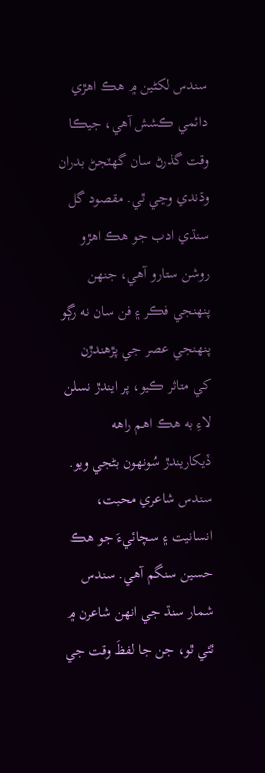سندس لکڻين ۾ هڪ اهڙي دائمي ڪشش آهي، جيڪا وقت گذرڻ سان گهٽجڻ بدران وڌندي وڃي ٿي. مقصود گل سنڌي ادب جو هڪ اهڙو روشن ستارو آهي، جنھن پنھنجي فڪر ۽ فن سان نه رڳو پنھنجي عصر جي پڙهندڙن کي متاثر ڪيو، پر ايندڙ نسلن لاءِ به هڪ اهم راهه ڏيکاريندڙ سُونھون بڻجي ويو. سندس شاعري محبت، انسانيت ۽ سچائيءَ جو هڪ حسين سنگم آهي. سندس شمار سنڌ جي انهن شاعرن ۾ ٿئي ٿو، جن جا لفظَ وقت جي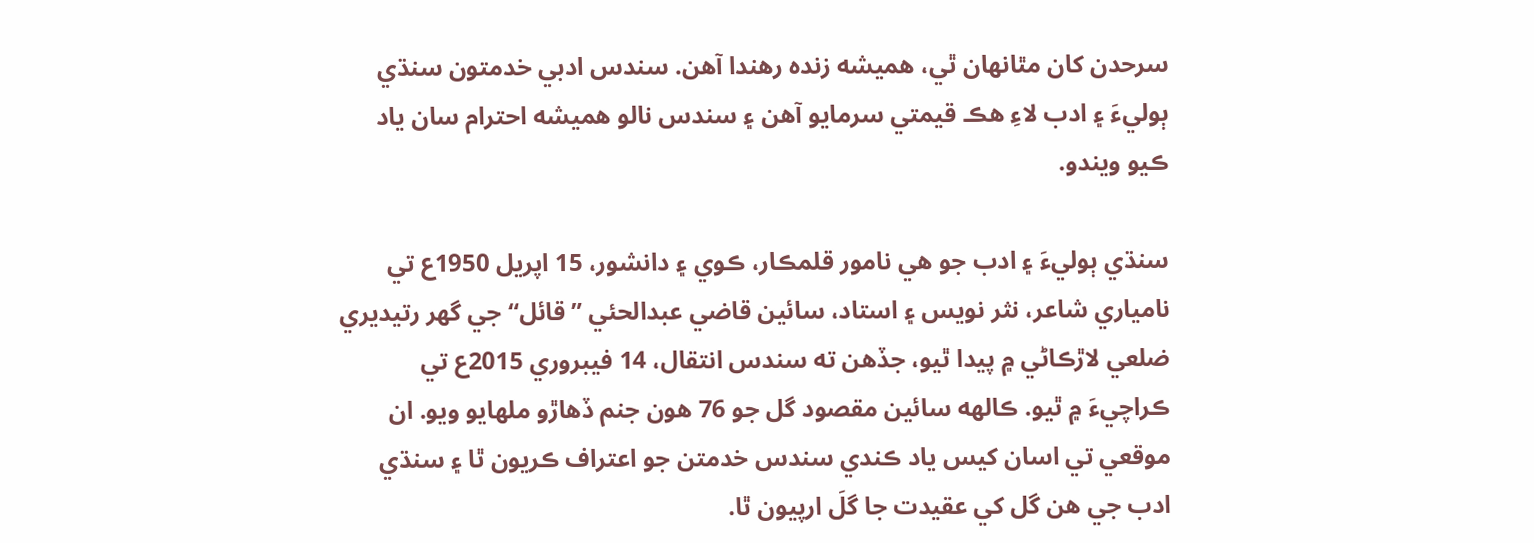سرحدن کان مٿانھان ٿي، هميشه زنده رهندا آهن. سندس ادبي خدمتون سنڌي ٻوليءَ ۽ ادب لاءِ هڪ قيمتي سرمايو آهن ۽ سندس نالو هميشه احترام سان ياد ڪيو ويندو.

سنڌي ٻوليءَ ۽ ادب جو هي نامور قلمڪار، ڪوي ۽ دانشور، 15 اپريل 1950ع تي نامياري شاعر، نثر نويس ۽ استاد، سائين قاضي عبدالحئي ”قائل“ جي گهر رتيديري ضلعي لاڙڪاڻي ۾ پيدا ٿيو، جڏهن ته سندس انتقال، 14 فيبروري 2015ع تي ڪراچيءَ ۾ ٿيو. ڪالهه سائين مقصود گل جو 76 هون جنم ڏهاڙو ملهايو ويو. ان موقعي تي اسان کيس ياد ڪندي سندس خدمتن جو اعتراف ڪريون ٿا ۽ سنڌي ادب جي هن گل کي عقيدت جا گلَ ارپيون ٿا.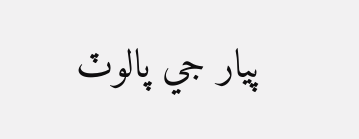پيار جي پالوٽ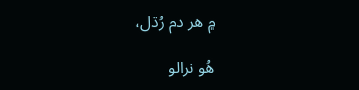۾ هر دم رُڌل،

هُو نرالو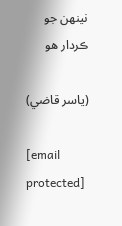نينھن جو ڪردار هو

(ياسر قاضي)

[email protected]